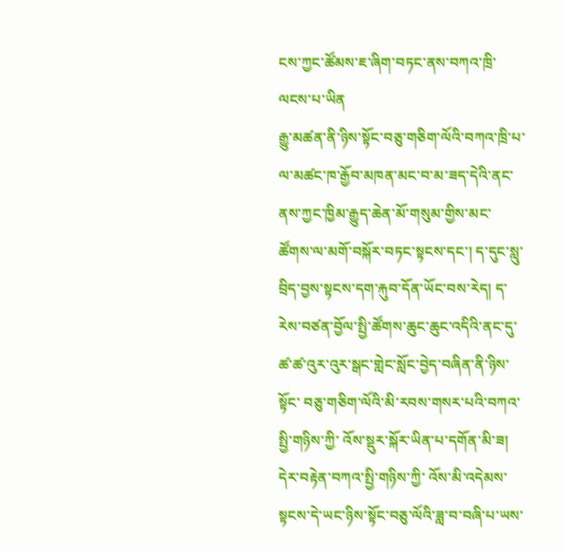ངས་ཀྱང་ཚོམས་ཇ་ཞིག་བཏང་ནས་བཀའ་ཁྲི་ལངས་པ་ཡིན
རྒྱུ་མཚན་ནི་ཉིས་སྟོང་བཅུ་གཅིག་ལོའི་བཀའ་ཁྲི་པ་ལ་མཚང་ཁ་རྒྱོབ་མཁན་མང་བ་མ་ཟད་དེའི་ནང་ནས་ཀྱང་ཁྱིམ་རྒྱུད་ཆེན་མོ་གསུམ་གྱིས་མང་ཚོགས་ལ་མགོ་བསྐོར་བཏང་སྟངས་དང་། ད་དུང་སླུ་བྲིད་བྱས་སྟངས་དག་རྐུབ་དོན་ཡོང་བས་རེད། ད་རེས་བཙན་བྱོལ་སྤྱི་ཚོགས་ཆུང་ཆུང་འདིའི་ནང་དུ་ ཚ་ཚ་འུར་འུར་སྒང་གླེང་སློང་བྱེད་བཞིན་ནི་ཉིས་སྟོང་ བཅུ་གཅིག་ལོའི་མི་རབས་གསར་པའི་བཀའ་སྤྱི་གཉིས་ཀྱི་ འོས་སྡུར་སྐོར་ཡིན་པ་དགོན་མི་ཟ། དེར་བརྟེན་བཀའ་སྤྱི་གཉིས་ཀྱི་ འོས་མི་འདེམས་སྟངས་དེ་ཡང་ཉིས་སྟོང་བཅུ་ལོའི་ཟླ་བ་བཞི་པ་ཡས་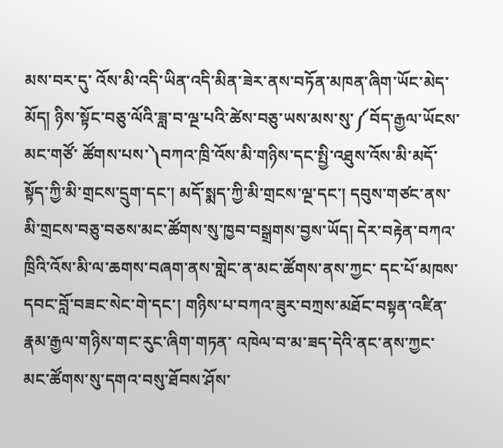མས་བར་དུ་ འོས་མི་འདི་ཡིན་འདི་མིན་ཟེར་ནས་བཏོན་མཁན་ཞིག་ཡོང་མེད་མོད། ཉིས་སྟོང་བཅུ་ལོའི་ཟླ་བ་ལྔ་པའི་ཚེས་བཅུ་ཡས་མས་སུ་༼བོད་རྒྱལ་ཡོངས་མང་གཙོ་ ཚོགས་པས་༽བཀའ་ཁྲི་འོས་མི་གཉིས་དང་སྤྱི་འཐུས་འོས་མི་མདོ་སྟོད་ཀྱི་མི་གྲངས་དྲུག་དང་། མདོ་སྨད་ཀྱི་མི་གྲངས་ལྔ་དང་། དབུས་གཙང་ནས་མི་གྲངས་བཅུ་བཅས་མང་ཚོགས་སུ་ཁྱབ་བསྒྲགས་བྱས་ཡོད། དེར་བརྟེན་བཀའ་ཁྲིའི་འོས་མི་ལ་ཆགས་བཞག་ནས་གླེང་ན་མང་ཚོགས་ནས་ཀྱང་ དང་པོ་མཁས་དབང་བློ་བཟང་སེང་གེ་དང་། གཉིས་པ་བཀའ་ཟུར་བཀྲས་མཐོང་བསྟན་འཛིན་རྣམ་རྒྱལ་གཉིས་གང་རུང་ཞིག་གཏན་ འཁེལ་བ་མ་ཟད་དེའི་ནང་ནས་ཀྱང་མང་ཚོགས་སུ་དགའ་བསུ་ཐོབས་ཤོས་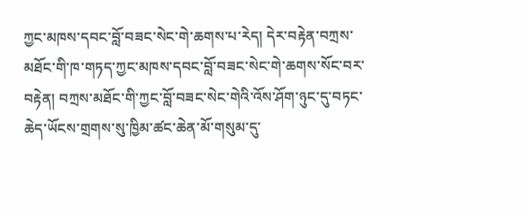ཀྱང་མཁས་དབང་བློ་བཟང་སེང་གེ་ཆགས་པ་རེད། དེར་བརྟེན་བཀྲས་མཐོང་གི་ཁ་གཏད་ཀྱང་མཁས་དབང་བློ་བཟང་སེང་གེ་ཆགས་སོང་བར་བརྟེན། བཀྲས་མཐོང་གི་ཀྱང་བློ་བཟང་སེང་གེའི་འོས་ཤོག་ཉུང་དུ་བཏང་ཆེད་ཡོངས་གྲགས་སུ་ཁྱིམ་ཚང་ཆེན་མོ་གསུམ་དུ་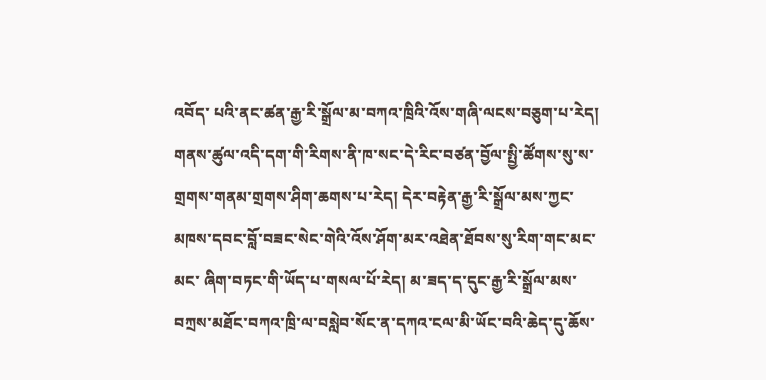འབོད་ པའི་ནང་ཚན་རྒྱ་རི་སྒྲོལ་མ་བཀའ་ཁྲིའི་འོས་གཞི་ལངས་བཅུག་པ་རེད། གནས་ཚུལ་འདི་དག་གི་རིགས་ནི་ཁ་སང་དེ་རིང་བཙན་བྱོལ་སྤྱི་ཚོགས་སུ་ས་གྲགས་གནམ་གྲགས་ཤིག་ཆགས་པ་རེད། དེར་བརྟེན་རྒྱ་རི་སྒྲོལ་མས་ཀྱང་མཁས་དབང་བློ་བཟང་སེང་གེའི་འོས་ཤོག་མར་འཐེན་ཐོབས་སུ་རིག་གང་མང་མང་ ཞིག་བཏང་གི་ཡོད་པ་གསལ་པོ་རེད། མ་ཟད་ད་དུང་རྒྱ་རི་སྒྲོལ་མས་བཀྲས་མཐོང་བཀའ་ཁྲི་ལ་བསླེབ་སོང་ན་དཀའ་ངལ་མི་ཡོང་བའི་ཆེད་དུ་ཆོས་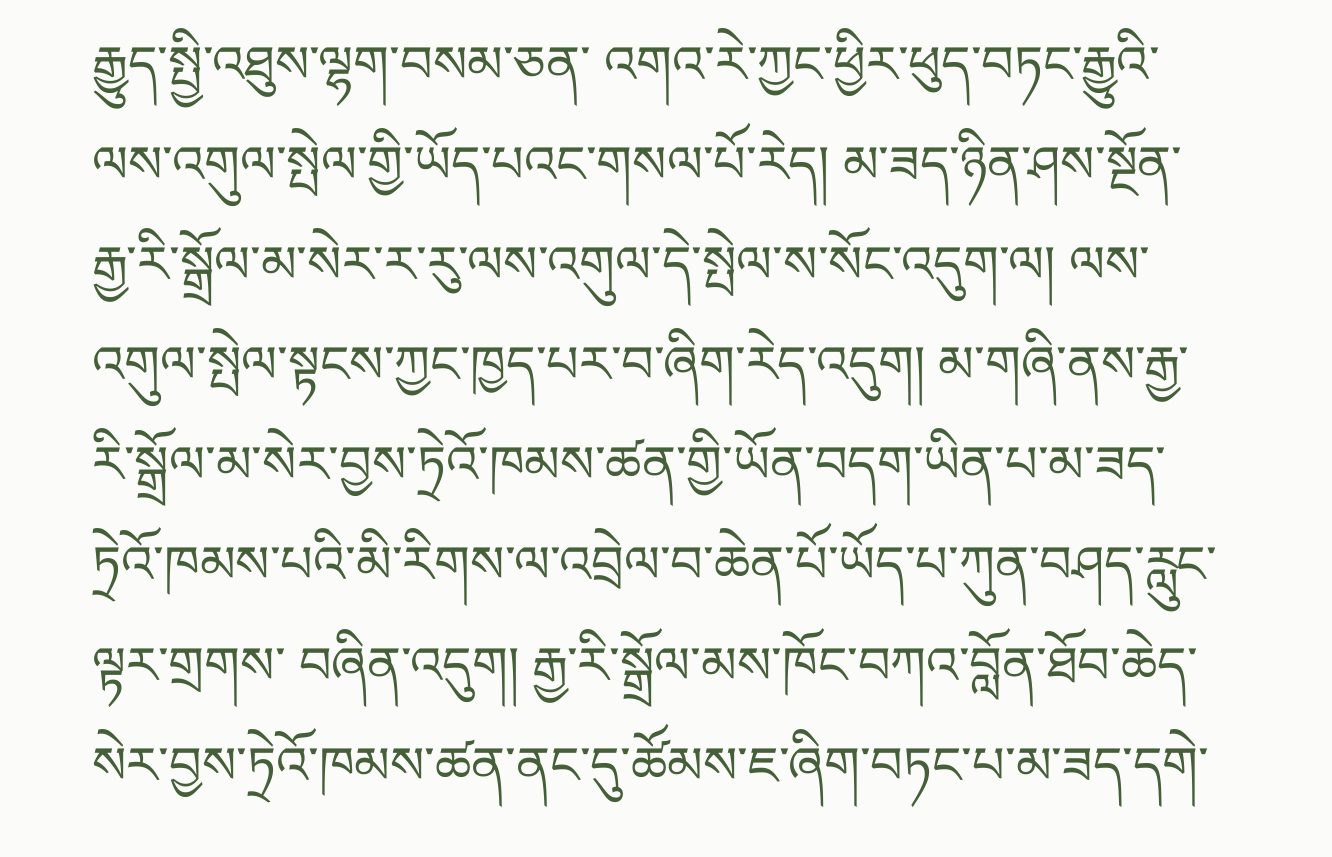རྒྱུད་སྤྱི་འཐུས་ལྷག་བསམ་ཅན་ འགའ་རེ་ཀྱང་ཕྱིར་ཕུད་བཏང་རྒྱུའི་ལས་འགུལ་སྤེལ་གྱི་ཡོད་པའང་གསལ་པོ་རེད། མ་ཟད་ཉིན་ཤས་སྔོན་རྒྱ་རི་སྒྲོལ་མ་སེར་ར་རུ་ལས་འགུལ་དེ་སྤེལ་ས་སོང་འདུག་ལ། ལས་འགུལ་སྤེལ་སྟངས་ཀྱང་ཁྱད་པར་བ་ཞིག་རེད་འདུག། མ་གཞི་ནས་རྒྱ་རི་སྒྲོལ་མ་སེར་བྱས་ཏྲེའོ་ཁམས་ཚན་གྱི་ཡོན་བདག་ཡིན་པ་མ་ཟད་ཏྲེའོ་ཁམས་པའི་མི་རིགས་ལ་འབྲེལ་བ་ཆེན་པོ་ཡོད་པ་ཀུན་བཤད་རླུང་ལྟར་གྲགས་ བཞིན་འདུག། རྒྱ་རི་སྒྲོལ་མས་ཁོང་བཀའ་བློན་ཐོབ་ཆེད་སེར་བྱས་ཏྲེའོ་ཁམས་ཚན་ནང་དུ་ཚོམས་ཇ་ཞིག་བཏང་པ་མ་ཟད་དགེ་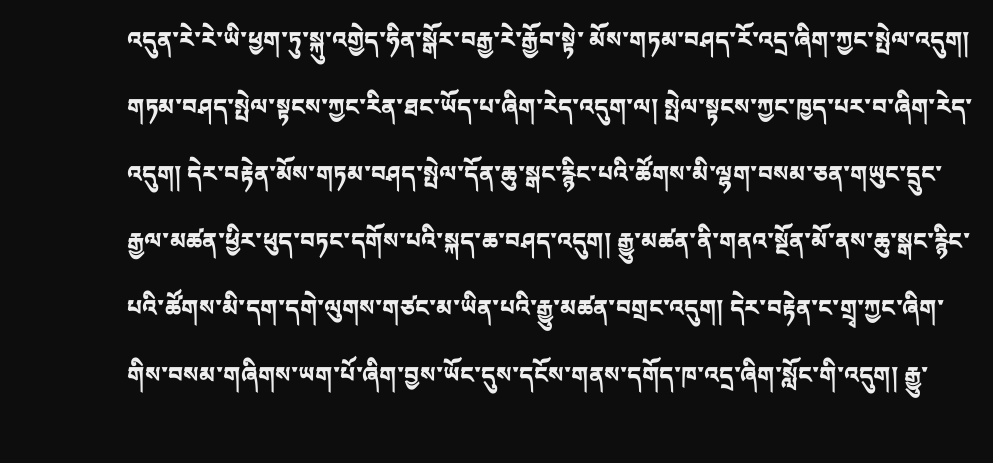འདུན་རེ་རེ་ཡི་ཕྱག་ཏུ་སྐུ་འགྱེད་ཧིན་སྒོར་བརྒྱ་རེ་རྒྱོབ་སྟེ་ མོས་གཏམ་བཤད་རོ་འདྲ་ཞིག་ཀྱང་སྤེལ་འདུག། གཏམ་བཤད་སྤེལ་སྟངས་ཀྱང་རིན་ཐང་ཡོད་པ་ཞིག་རེད་འདུག་ལ། སྤེལ་སྟངས་ཀྱང་ཁྱད་པར་བ་ཞིག་རེད་འདུག། དེར་བརྟེན་མོས་གཏམ་བཤད་སྤེལ་དོན་ཆུ་སྒང་རྙིང་པའི་ཚོགས་མི་ལྷག་བསམ་ཅན་གཡུང་དྲུང་རྒྱལ་མཚན་ཕྱིར་ཕུད་བཏང་དགོས་པའི་སྐད་ཆ་བཤད་འདུག། རྒྱུ་མཚན་ནི་གནའ་སྔོན་མོ་ནས་ཆུ་སྒང་རྙིང་པའི་ཚོགས་མི་དག་དགེ་ལུགས་གཙང་མ་ཡིན་པའི་རྒྱུ་མཚན་བགྲང་འདུག། དེར་བརྟེན་ང་གྲྭ་ཀྱང་ཞིག་གིས་བསམ་གཞིགས་ཡག་པོ་ཞིག་བྱས་ཡོང་དུས་དངོས་གནས་དགོད་ཁ་འདྲ་ཞིག་སློང་གི་འདུག། རྒྱུ་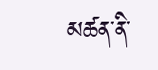མཚན་ནི་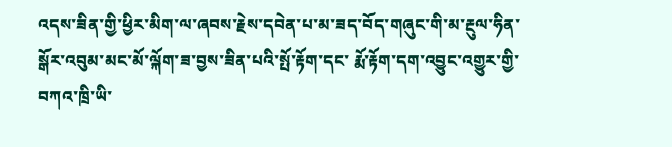འདས་ཟིན་གྱི་ཕྱིར་མིག་ལ་ཞབས་རྗེས་དབེན་པ་མ་ཟད་བོད་གཞུང་གི་མ་རྔུལ་ཧིན་སྒོར་འབུམ་མང་མོ་ལྐོག་ཟ་བྱས་ཟིན་པའི་སྤོ་རྟོག་དང་ རྨོ་རྟོག་དག་འབྱུང་འགྱུར་གྱི་བཀའ་ཁྲི་ཡི་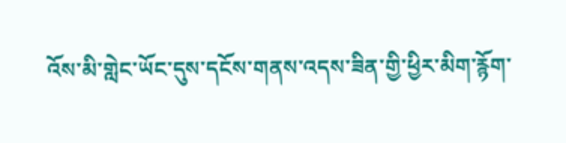འོས་མི་གླེང་ཡོང་དུས་དངོས་གནས་འདས་ཟིན་གྱི་ཕྱིར་མིག་རྙོག་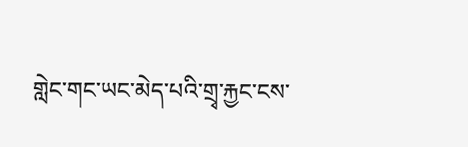གླེང་གང་ཡང་མེད་པའི་གྲྭ་རྐྱང་ངས་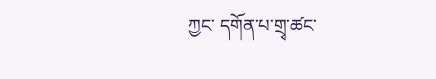ཀྱང་ དགོན་པ་གྲྭ་ཚང་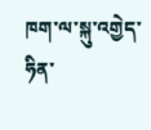ཁག་ལ་སྐུ་འགྱེད་ཧིན་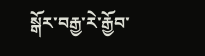སྒོར་བརྒྱ་རེ་རྒྱོབ་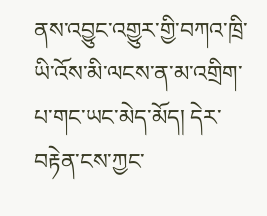ནས་འབྱུང་འགྱུར་གྱི་བཀའ་ཁྲི་ཡི་འོས་མི་ལངས་ན་མ་འགྲིག་པ་གང་ཡང་མེད་མོད། དེར་བརྟེན་ངས་ཀྱང་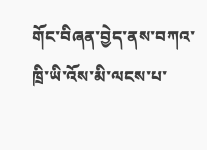གོང་བིཞན་བྱེད་ནས་བཀའ་ཁྲི་ཡི་འོས་མི་ལངས་པ་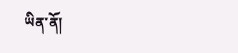ཡིན་ནོ།